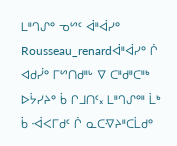ᒪᐦᒉᔑᐤ ᓀᔥᑦ ᐋᐦᐋᓯᐤ
Rousseau_renardᐋᐦᐋᓯᐤ ᒌ ᐊᑯᓰᐤ ᒥᔥᑎᑯᐦᒡ ᐁ ᑕᐦᑯᐦᑕᐦᒃ ᐅᔮᓯᔨᐤ ᑳ ᒋᒧᑎᑦ᙮ ᒪᐦᒉᔑᐤᐦ ᒫᒃ ᑳ ᐙᐸᒥᑯᑦ ᒌ ᓇᑕᐌᔨᐦᑕᒫᑯᐤ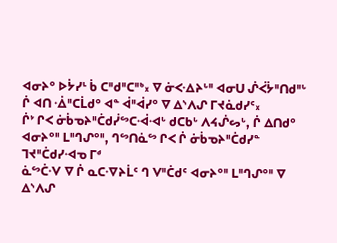ᐊᓂᔨᐤ ᐅᔮᓯᒻ ᑳ ᑕᐦᑯᐦᑕᐦᒃ᙮ ᐁ ᓃᐸᐎᔨᒡᐦ ᐊᓂᑌ ᔒᐹᔮᐦᑎᑯᐦᒡ ᒌ ᐊᑎ ᐐᐦᑕᒫᑯᐤ ᐊᓐ ᐋᐦᐋᓯᐤ ᐁ ᐃᔅᐱᔑ ᒥᔪᓈᑯᓯᑦ᙮
ᒌᔾ ᒋᐸ ᓃᑳᓀᔨᐦᑖᑯᓰᔥᑕᐙᐗᒡ ᑯᑕᑲᒡ ᐱᔦᔒᔕᒡ, ᒌ ᐃᑎᑯᐤ ᐊᓂᔨᐤᐦ ᒪᐦᒉᔑᐤᐦ, ᒉᔥᑎᓈᔥ ᒋᐸ ᒌ ᓃᑳᓀᔨᐦᑖᑯᓯᓐ ᒣᔪᐦᑖᑯᓯᐗᓀ ᒥᒄ
ᓈᔥᑖᐺ ᐁ ᒌ ᓇᑕᐌᔨᒫᑦ ᒉ ᐯᐦᑖᑯᑦ ᐊᓂᔨᐤᐦ ᒪᐦᒉᔑᐤᐦ ᐁ ᐃᔅᐱᔑ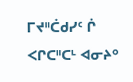ᒥᔪᐦᑖᑯᓯᑦ ᒌ ᐸᒋᑕᐦᑕᒻ ᐊᓂᔨᐤ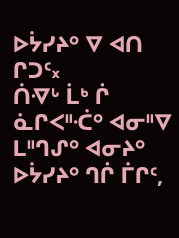ᐅᔮᓯᔨᐤ ᐁ ᐊᑎ ᒋᑐᑦ᙮
ᑏᐌᒡ ᒫᒃ ᒌ ᓈᒋᐸᐦᑣᐤ ᐊᓂᐦᐁ ᒪᐦᒉᔑᐤ ᐊᓂᔨᐤ ᐅᔮᓯᔨᐤ ᒉᒌ ᒦᒋᑦ,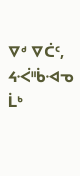ᐁᒄ ᐁᑖᑦ, ᔦᑆᐦᑳᐗᓀ ᒫᒃ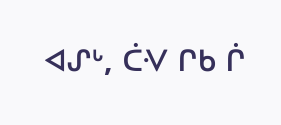ᐊᔑᒡ, ᑖᐺ ᒋᑲ ᒌ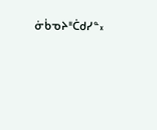ᓃᑳᓀᔨᐦᑖᑯᓯᓐ᙮